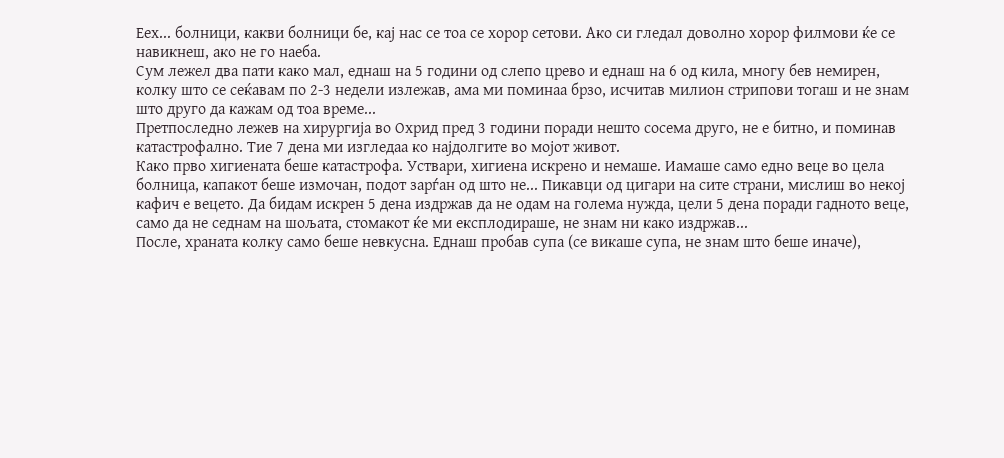Еех... болници, какви болници бе, кај нас се тоа се хорор сетови. Ако си гледал доволно хорор филмови ќе се навикнеш, ако не го наеба.
Сум лежел два пати како мал, еднаш на 5 години од слепо црево и еднаш на 6 од кила, многу бев немирен, колку што се сеќавам по 2-3 недели излежав, ама ми поминаа брзо, исчитав милион стрипови тогаш и не знам што друго да кажам од тоа време...
Претпоследно лежев на хирургија во Охрид пред 3 години поради нешто сосема друго, не е битно, и поминав катастрофално. Тие 7 дена ми изгледаа ко најдолгите во мојот живот.
Како прво хигиената беше катастрофа. Уствари, хигиена искрено и немаше. Иамаше само едно веце во цела болница, капакот беше измочан, подот зарѓан од што не... Пикавци од цигари на сите страни, мислиш во некој кафич е вецето. Да бидам искрен 5 дена издржав да не одам на голема нужда, цели 5 дена поради гадното веце, само да не седнам на шољата, стомакот ќе ми експлодираше, не знам ни како издржав...
После, храната колку само беше невкусна. Еднаш пробав супа (се викаше супа, не знам што беше иначе),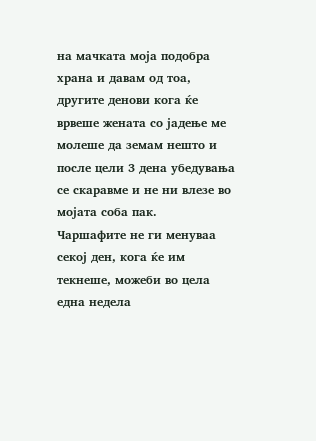на мачката моја подобра храна и давам од тоа, другите денови кога ќе врвеше жената со јадење ме молеше да земам нешто и после цели 3 дена убедувања се скаравме и не ни влезе во мојата соба пак.
Чаршафите не ги менуваа секој ден, кога ќе им текнеше, можеби во цела една недела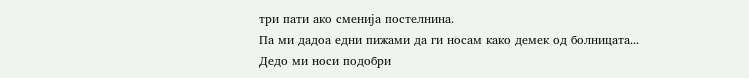три пати ако сменија постелнина.
Па ми дадоа едни пижами да ги носам како демек од болницата... Дедо ми носи подобри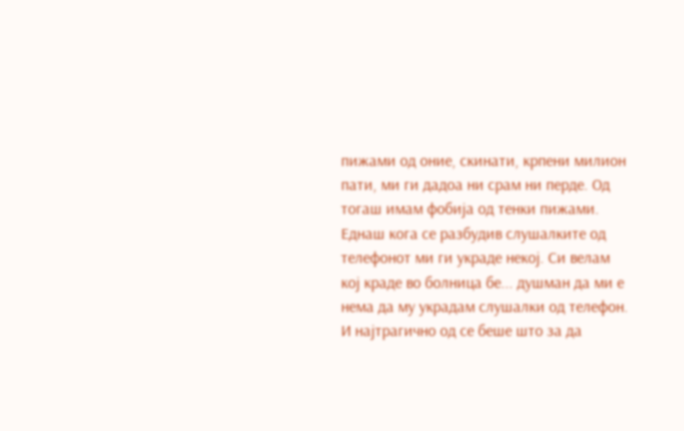пижами од оние, скинати, крпени милион пати, ми ги дадоа ни срам ни перде. Од тогаш имам фобија од тенки пижами.
Еднаш кога се разбудив слушалките од телефонот ми ги украде некој. Си велам кој краде во болница бе... душман да ми е нема да му украдам слушалки од телефон.
И најтрагично од се беше што за да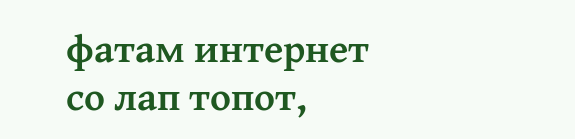фатам интернет со лап топот,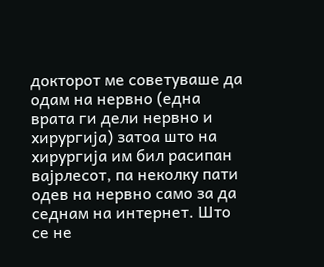докторот ме советуваше да одам на нервно (една врата ги дели нервно и хирургија) затоа што на хирургија им бил расипан вајрлесот, па неколку пати одев на нервно само за да седнам на интернет. Што се не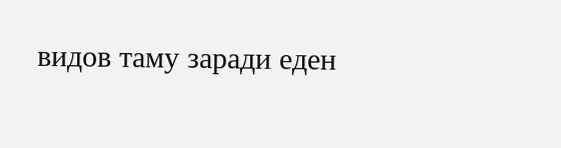видов таму заради еден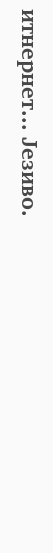итнернет... Језиво.